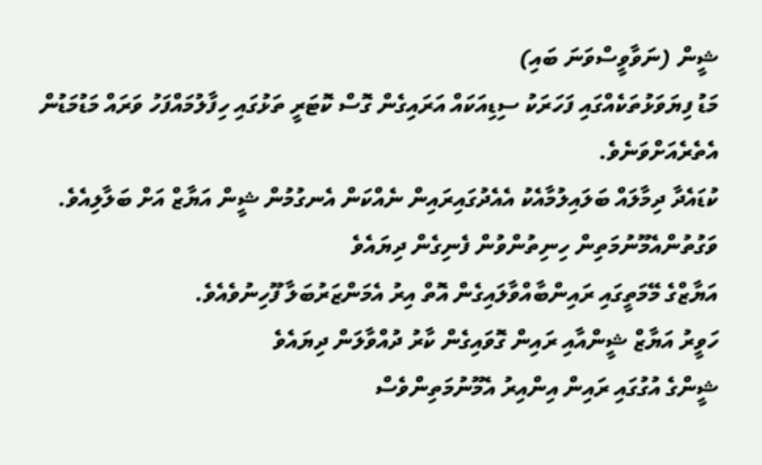ޝީން (ނަވާވީސްވަނަ ބައި)
މަޑު ފިޔަވަޅުތަކެއްގައި ފަހަރަކު ސިޑިއަކައް އަރައިގެން ގޮސް ކޮޓަރީ ތަޅުގައި ހިފާލުމައްފަހު ވަރައް މަޑުމަޑުން އެތެރެއަށްވަނެވެ.
ކުޑައެދާ ދިމާލައް ބަލައިލުމާއެކު އެއެދުގައިރައިން ނެއްކަން އެނގުމުން ޝީން އަޔާޒް އަށް ބަލާލިއެވެ.
ވަގުތުންއެމޫނުމަތިން ހިނިތުންވުން ފެނިގެން ދިޔައެވެ
އަޔާޒްގެ މޭމަތީގައި ރައިންބާއްވާލައިގެން އޮތް އިރު އެމަންޒަރުބަލާ ފޫހިނުވެއެވެ.
ހަވީރު އަޔާޒް ޝީންއާއި ރައިން ގޮވައިގެން ކާރު ދުއްވާލަން ދިޔައެވެ
ޝީންގެ އުގުގައި ރައިން އިންއިރު އެމޫނުމަތިންވެސް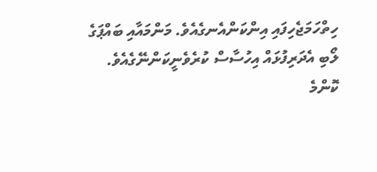ހިތްހަމަޖެހިފައި އިންކަންއެނގެއެވެ. މަންމައާއި ބައްޕަގެ ލޯބި އެދަރިފުޅައް އިހުސާސް ކުރެވެނީކަންނޭގެއެވެ.
ކޮންމެ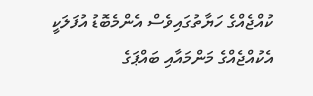ކުއްޖެއްގެ ހަޔާތުގައިވެސް އެންމެބޮޑު އުފަލަކީ އެކުއްޖެއްގެ މަންމައާއި ބައްޕަގެ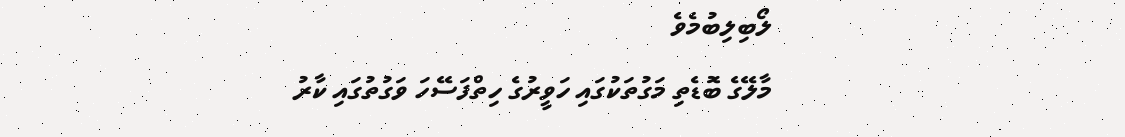ލޯބިލިބުމެވެ
މާލޭގެ ބޮޑެތި މަގުތަކުގައި ހަވީރުގެ ހިތްފަސޭހަ ވަގުތުގައި ކާރު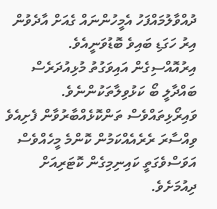ދުއްވާލުމައްފަހު އެމީހުންނައް ގެއަށް އާދެވުން އިރު ހަގަޑި ބައިވެ ބޮޑުވަނީއެވެ.
އިރުއޮއްސިގެން އައިވަގުތު މުޅިއުދަރެސް ބައްދާލީ ބޯ ކަޅުވިލާތަކުންނެވެ. ވައިރޯޅިތައްވެސް ތަންކޮޅެއްބާރުވާން ފެށިއެވެ ވިއްސާރަ ރެރެއެއްކަމުން ކޮންމެ މީހެއްވެސް އަވަސްވެގަތީ ކައިނިމިގެން ކޮޓަރިއަށް ދިއުމަށެވެ.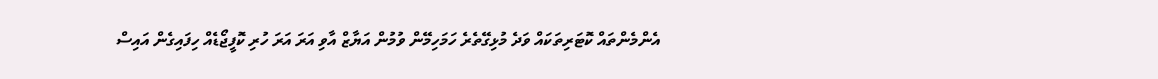އެންމެންތައް ކޮޓަރިތަކައް ވަދެ މުޅިގޭތެރެ ހަމަހިމޭން ވުމުން އަޔާޒް އާވި އަރަ އަރަ ހުރި ކޮފީޖޯޑެއް ހިފައިގެން އައިސް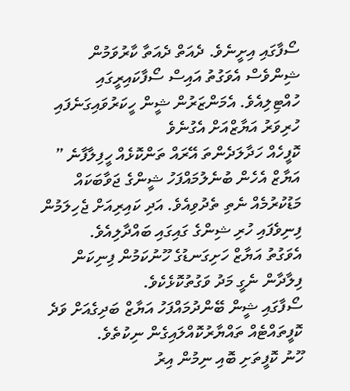ސޯފާގައި އިށީނެވެ. ދެއަތް ދެއަތާ ކާރުވަމުން ޝިންވެސް އެވަގުތު އައިސް ސޯފާކައިރީގައި ހުއްޓިލިއެވެ. އެމަންޒަރުން ޝީން ހީކަރުވައިގަނެފައި ހުރިވަރު އަޔާޒްއަށް އެގުނެވެ
ކޮފީހެއް ހަދާލަދެންތަ އޭރައް ތަންކޮޅެއް ހީފިލާފާނެ ” އަޔާޒް އެހެން ބުނެލުމައްފަހު ޝީންގެ ޖަވާބަކައް މަޑުކުރުމެއް ނެތި ތެދުވިއެވެ. އަދި ކައިރިއަށް ޖެހިލަމުން ފިނިވެފައި ހުރި ޝިންގެ ގައިގައި ބައްދާލިއެވެ.
އެވަގުތު އަޔާޒް ހަށިގަނޑުގެ ހޫނުކަމުން ފިނިކަން ފިލާދާން ނެގީ މަދު ވަގުތުކޮޅެކެވެ.
ސޯފާގައި ޝީން ބޭންދުމައްފަހު އަޔާޒް ބަދިގެއަށް ވަދެ ކޮފީތައްޓެއް ތައްޔާރުކޮއްލައިގެން ނިކުތެވެ.
ހޫނު ކޮފީތަށި ބޮއި ނިމުން އިރު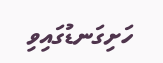ހަށިގަނޑުގައިވި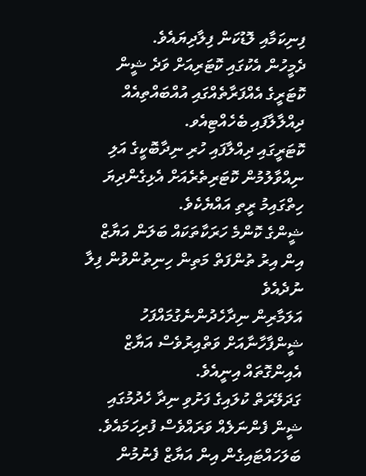ފިނިކަމާއި ލޮޑުކަން ފިލާދިޔައެވެ.
ދެމީހުން އެކުގައި ކޮޓަރިއަށް ވަދެ ޝީން ކޮޓަރީގެ އެއްފަރާތެއްގައި އުއްބައްތިއެއް ދިއްލާލާފައި ބެހެއްޓިއެވ.
ކޮޓަރީގައި ދިއްލާފައި ހުރި ނިދާބޮކީގެ އަލި ނިއްވާލުމުން ކޮޓަރިތެރެއަށް އެޅިގެންދިޔަ ހިތްގައިމު ރީތި އައްޔެކެވެ.
ޝީންގެ ކޮންމެ ހަރަކާތަކައް ބަލަން އަޔާޒް އިން އިރު ތުންފަތް މަތިން ހިނިތުންވުން ފިލާ ނުދެއެވެ
އަލަމާރިން ނިދާހެދުންނެގުމައްފަހު ޝީންފާހާނާއަށް ވަތްއިރުވެސް އަޔާޒް އެއިންގޮތައް އިނީއެވެ.
ގަދަލޭރަތް ކުލައިގެ ފަށުވި ނިދާ ހެދުމުގައި ޝީން ފެންނަލެއް ވަރައްވެސް ފުރިހަމައެވެ.
ބަލަހައްޓައިގެން އިން އަޔާޒް ފެނުމުން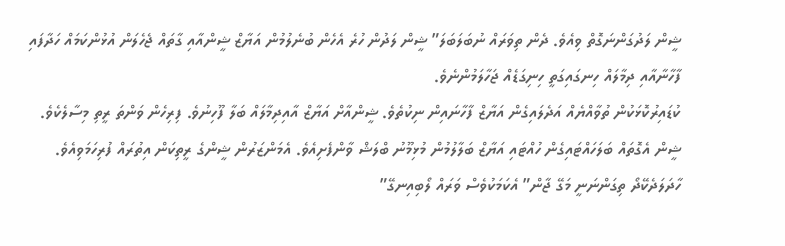ޝީން ލަދުގަންނަގޮތް ވިއެވެ. ދެން ތިވަރައް ނުބަލަބަލަ” ޝީން ލަދުން ހުރެ އެހެން ބުނެލުމުން އަޔާޒް ޝީންއާއި ގާތައް ޖެހެލަން އުޅުންކަމައް ހަދާފައި ފާހާނާއާއި ދިމާލައް ހިނގައިގަތީ ހިނިގަޑެއް ޖަހާލަމުންނެވެ.
ކުޑައިރުކޮޅަކުން ތުވާއްޔެއް އަދެލައިގެން އަޔާޒް ފާހާނައިން ނިކުތެވެ. ޝީންއާށް އަޔާޒް އާއިދިމާލައް ބަލާ ފޫހިނުވެ. ފިރިހެން ވަންތަ ރީތި މިސާލެކެވެ.
ޝީން އެގޮތައް ބަލަހައްޓައިގެން ހުއްޓައި އަޔާޒް ބަލާލުމުން މުޅިމޫނު ބްލަޝް ވާންފެށިއެވެ. އެމަންޒަރުން ޝީންގެ ރީތިކަން އިތުރައް ފުރިހަމަވިއެވެ.
ހާދަލަދެކޭދޯ ތިގަންނަނީ މަގޭ ޖާން” އެކަމަކުވެސް ވަރައް ލޯބިއިނގޭ”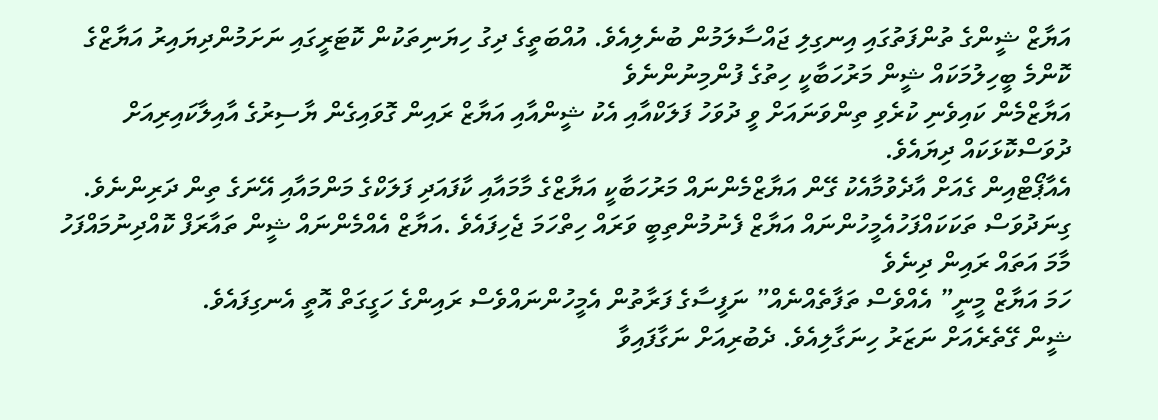އަޔާޒް ޝީންގެ ތުންފަތުގައި އިނގިލި ޖައްސާލަމުން ބުނެލިއެވެ. އުއްބަތީގެ ދިގު ހިޔަނިތަކުން ކޮޓަރީގައި ނަށަމުންދިޔައިރު އަޔާޒްގެ ކޮންމެ ބީހިލުމަކައް ޝީން މަރުހަބާކީ ހިތުގެ ފުންމިނުންނެވެ
އަޔާޒްމެން ކައިވެނި ކުރެވި ތިންވަނައަށް ވީ ދުވަހު ފަލަކްއާއި އެކު ޝީންއާއި އަޔާޒް ރައިން ގޮވައިގެން ޔާސިރުގެ އާއިލާކައިރިއަށް ދުވަސްކޮޅަކައް ދިޔައެވެ.
އެއާޕޯޓްއިން ގެއަށް އާދެވުމާއެކު ގޭން އަޔާޒްމެންނައް މަރުހަބާކީ އަޔާޒްގެ މާމައާއި ކާފައަދި ފަލަކްގެ މަންމައާއި އޭނަގެ ތިން ދަރިންނެވެ.
ގިނަދުވަސް ތަކަކައްފަހުއެމީހުންނައް އަޔާޒް ފެނުމުންތިބީ ވަރައް ހިތްހަމަ ޖެހިފައެވެ .އަޔާޒް އެއްމެންނައް ޝީން ތައާރަފް ކޮއްދިނުމައްފަހު މާމަ އަތައް ރައިން ދިނެވެ
ހަމަ އަޔާޒް މީނީ” އެއްވެސް ތަފާތެއްނެއް” ނަފީސާގެ ފަރާތުން އެމީހުންނައްވެސް ރައިންގެ ހަގީގަތް އޮތީ އެނގިފައެވެ.
ޝީން ގޭތެރެއަށް ނަޒަރު ހިނަގާލިއެވެ. ދެބުރިއަށް ނަގާފައިވާ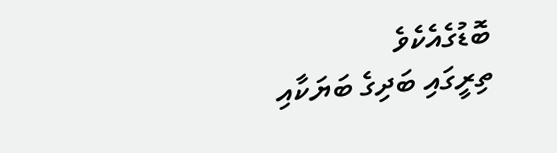ބޮޑުގެއެކެވެ
ތިރީގައި ބަދިގެ ބަޔަކާއި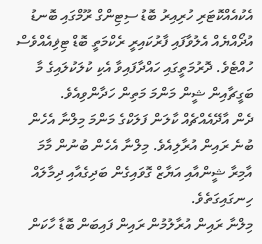އެކުއެއްކޮޓަރި ހުރިއިރު ބޮޑު ސިޓިންގް ރޫމްގައި ބޮނޑު އުދޯއްޔެއް އެލުވާފައި ފާރުކައިރީ ރެކްމަތީ ބޮޑް ޓިޥިއެއްވެސް ހުއްޓެވެ. ދޮރުމަތީގައި ހައްދާފައިވާ އެކި ކުލަކުލައިގެ މާ ބަގީޗާއިން ޝީން މަންމަ މަތިން ހަދާންވިއެވެ.
ދެން އާދޭއެއްޗެއް ކާލަން ފަލަކްގެ މަންމަ މިލްނާ އެހެން ބުނެ ރައިން އުރާލިއެވެ. މިލްނާ އެހެން ބުނުން މާމަ އާމިރާ ޝީންއާއި އަޔާޒް ގޮވައިގެން ބަދިގެއާއި ދިމާލައް ހިނގައިގަތެވެ.
މިލްނާ ރައިން އުރާލުމުން ރައިން ފައިބަން ބޮޑާ ހާކަން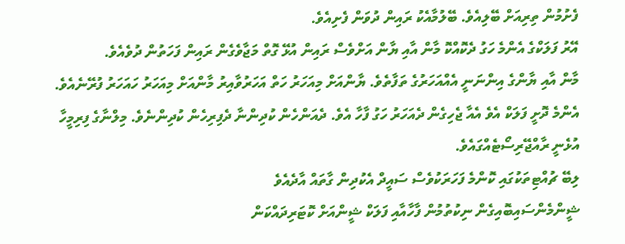ފެށުމުން ތިރިއަށް ބޭލިއެވެ. ބޭލުމާއެކު ރައިން ދުވަން ފެށިއެވެ.
އޭރު ފަލަކްގެ އެންމެ ހަގު ދެކޮއްކޮ މާން އާއި ޔާން އަށްވެސް ރައިން އުޅޭ ގޮތް މަޖާވެގެން ރައިން ފަހަތުން ދުވެއެވެ.
މާން އާއި ޔާންގެ އިންނަނީ އެއްއަހަރުގެ ތަފާތެވެ. ޔާންއަށް މިއަހަރު ހަތް އަހަރުވާއިރު މާންއަށް މިއަހަރު ހައަހަރު ފުރޭނެއެވެ.
އެންމެ ދޮށީ ފަލަކް އެވެ އެއާ ޖެހިގެން ދެއަހަރު ހަގު ފާހާ އެވެ. ދެއަންހެން ކުދިންނާ ދެފިރިހެން ކުދިންނެވެ. މިލްނާގެ ފިރިމީހާ އުޅެނީ ރާއްޖޭރިސޯޓެއްގައެވެ.
ލިބޭ ޗުއްޓިތަކުގައި ކޮންމެ ފަހަރަކުވެސް ސައީދް އެކުދިން ގާތައް އާދެއެވެ
ޝީންމެންސައިބޮއިގެން ނިކުތުމުން ފާހާއާއި ފަލަކް ޝީންއަށް ކޮޓަރިދައްކަން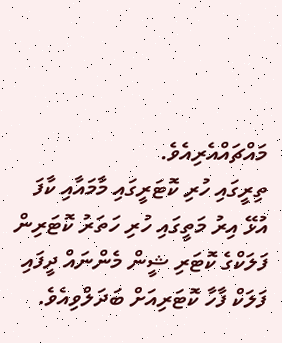މައްޗައްއެރިއެވެ.
ތިރީގައި ހުރި ކޮޓަރީގައި މާމައާއި ކާފަ އުޅޭ އިރު މަތީގައި ހުރި ހަތަރު ކޮޓަރިން ފަލަކްގެ ކޮޓަރި ޝީން މެންނައް ދީފައި ފަލަކް ފާހާ ކޮޓަރިއަށް ބަދަލްވިއެވެ.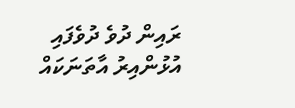ރައިން ދުވެ ދުވެފައި އުޅުންއިރު އާތަނަކައް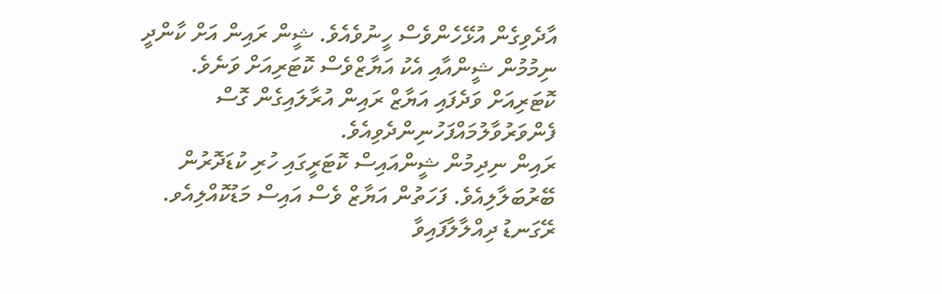އާދެވިގެން އުޅޭހެންވެސް ހީނުވެއެވެ. ޝީން ރައިން އަށް ކާންދީ ނިމުމުން ޝީންއާއި އެކު އަޔާޒްވެސް ކޮޓަރިއަށް ވަނެވެ.
ކޮޓަރިއަށް ވަދެފައި އަޔާޒް ރައިން އުރާލައިގެން ގޮސް ފެންވަރުވާލުމައްފަހުނިންދެވިއެވެ.
ރައިން ނިދިމުން ޝީންއައިސް ކޮޓަރީގައި ހުރި ކުޑަދޮރުން ބޭރުބަލާލިއެވެ. ފަހަތުން އަޔާޒް ވެސް އައިސް މަޑުކޮއްލިއެވ.
ރޭގަނޑު ދިއްލާލާފައިވާ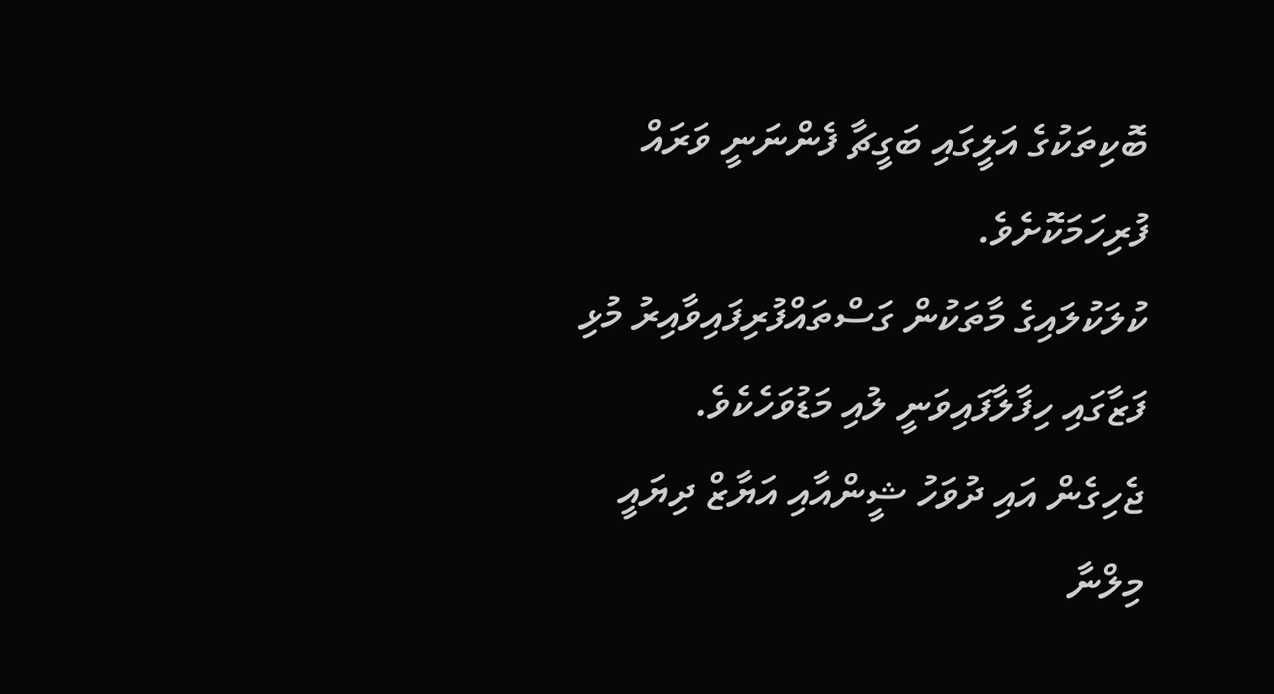ބޮކިތަކުގެ އަލީގައި ބަގީޗާ ފެންނަނީ ވަރައް ފުރިހަމަކޮށެވެ.
ކުލަކުލައިގެ މާތަކުން ގަސްތައްފުރިފައިވާއިރު މުޅި ފަޒާގައި ހިފާލާފައިވަނީ ލުއި މަޑުވަހެކެވެ.
ޖެހިގެން އައި ދުވަހު ޝީންއާއި އަޔާޒް ދިޔައީ މިލްނާ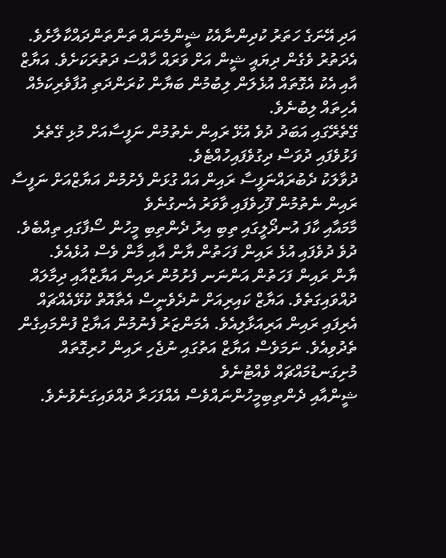އަދި އޭނަގެ ހަތަރު ކުދިންނާއެކު ޝީންމެނައް ތަންތަންދައްކާލާށެވެ.
އެދަތުރު ވެގެން ދިޔައީ ޝީން އަށް ވަރައް ހާއްސަ ދަތުރަކަށެވެ. އަޔާޒް އާއި އެކު އެގޮތައް އުޅެލަން ލިބުމުން ބަޔާން ކުރަންދަތި އުފާވެރިކަމެއް އެހިތައް ލިބުނެވެ.
ގޭތެރޭގައި އަބަދު ދުވެ އުޅޭ ރައިން ނެތުމުން ނަފީސާއަށް މުޅި ގޭތެރެ ފަޅުވެފައި ދުވަސް ދިގުވެފައިހުއްޓެވެ.
ދުވާލަކު ދެބުރައްނަފީސާ ރައިން އައް ގުޅަން ފެށުމުން އަޔާޒްއަށް ނަފީސާ ރައިން ނެތުމުން ފޫހިވެފައި ވާވަރު އެނގުނެވެ
މާމައާއި ކާފަ އުނދޯލީގައި ތިބި އިރު ދެންތިބި މީހުން ސޯފާގައި ތިއްބެވެ. ދުވެ ދުވެފައި އުޅެ ރައިން ފަހަތުން ޔާން އާއި މާން ވެސް އުޅެއެވެ.
ޔާން ރައިން ފަހަތުން އަންނަނ ފެށުމުން ރައިން އަޔާޒްއާއި ދިމާލައް ދުއްވައިގަތެވެ. އަޔާޒް ކައިރިއަށް ނުދެވެނީސް އެތާއޮތް ކުޅޭއެއްޗައް އެރިފައި ރައިން އަރިއަޅާލިއެވެ. އެމަންޒަރު ފެނުމުން އަޔާޒް ފުންމައިގެން ތެދުވިއެވެ. ނަމަވެސް އަޔާޒް އަތުގައި ނުޖެހި ރައިން ހުރިގޮތައް މުށިގަނޑުމައްޗައް ވެއްޓުނެވެ
ޝީންއާއި ދެންތިބިމީހުންނައްވެސް އެއްފަހަރާ ދުއްވައިގަނެވުނެވެ.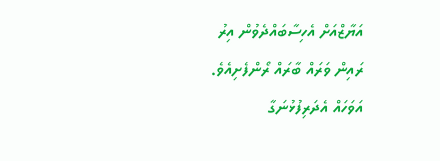އަޔާޒްއަށް އެހިސާބައްދެވުން އިރު ރައިން ވަރައް ބާރައް ރޯންފެށިއެވެ. އަވަހައް އެދަރިފުޅުނަގާ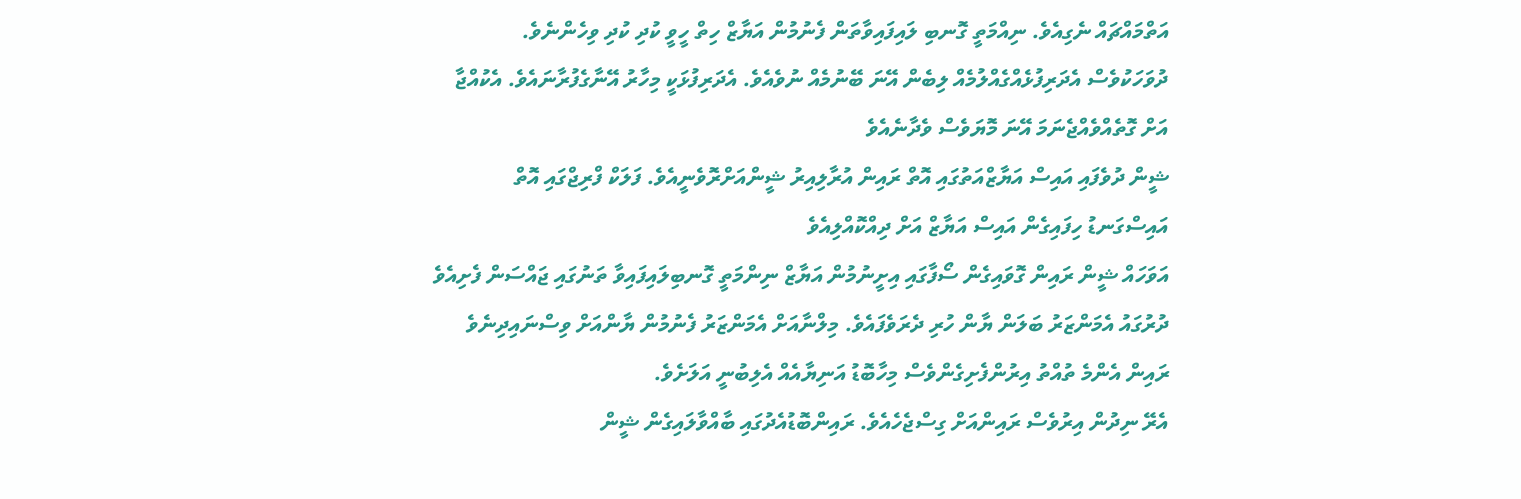އަތްމައްޗައް ނެގިއެވެ. ނިއްމަތީ ގޮނބި ލައިފައިވާތަން ފެނުމުން އަޔާޒް ހިތް ހީވީ ކުދި ކުދި ވިހެންނެވެ.
ދުވަހަކުވެސް އެދަރިފުޅެއްގެއްލުމެއް ލިބެން އޭނަ ބޭނުމެއް ނުވެއެވެ. އެދަރިފުޅަކީ މިހާރު އޭނާގެފުރާނައެވެ. އެކުއްޖާ އަށް ގޮތެއްވެއްޖެނަމަ އޭނަ މޮޔަވެސް ވެދާނެއެވެ
ޝީން ދުވެފައި އައިސް އަޔާޒްއަތުގައި އޮތް ރައިން އުރާލިއިރު ޝީންއަށްރޮވެނީއެވެ. ފަލަކް ފްރިޖްގައި އޮތް އައިސްގަނޑު ހިފައިގެން އައިސް އަޔާޒް އަށް ދިއްކޮއްލިއެވެ
އަވަހައް ޝީން ރައިން ގޮވައިގެން ސޯފާގައި އިށީނުމުން އަޔާޒް ނިންމަތީ ގޮނބިލައިފައިވާ ތަނުގައި ޖައްސަން ފެށިއެވެ
ދުރުގައު އެމަންޒަރު ބަލަން ޔާން ހުރި ދެރަވެފައެވެ. މިލްނާއަށް އެމަންޒަރު ފެނުމުން ޔާންއަށް ވިސްނައިދިނެވެ
ރައިން އެންމެ ތުއްތު އިރުންފެށިގެންވެސް މިހާބޮޑު އަނިޔާއެއް އެލިބުނީ އަލަށެވެ.
އެރޭ ނިދުން އިރުވެސް ރައިންއަށް ގިސްޖެހެއެވެ. ރައިންބޮޑުއެދުގައި ބާއްވާލައިގެން ޝީން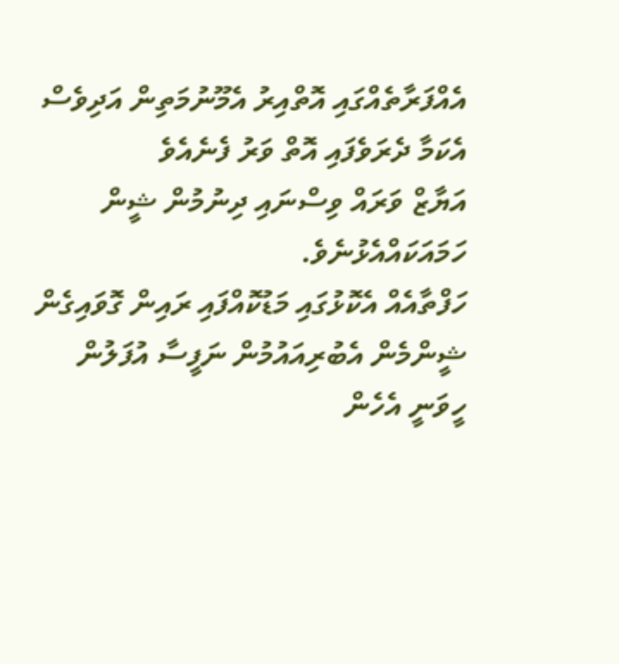އެއްފަރާތެއްގައި އޮތްއިރު އެމޫނުމަތިން އަދިވެސް އެކަމާ ދެރަވެފައި އޮތް ވަރު ފެނެއެވެ
އަޔާޒް ވަރައް ވިސްނައި ދިނުމުން ޝީން ހަމައަކައްއެޅުނެވެ.
ހަފްތާއެއް އެކޮޅުގައި މަޑުކޮއްފައި ރައިން ގޮވައިގެން ޝީންމެން އެބުރިއައުމުން ނަފީސާ އުފަލުން ހީވަނީ އެހެން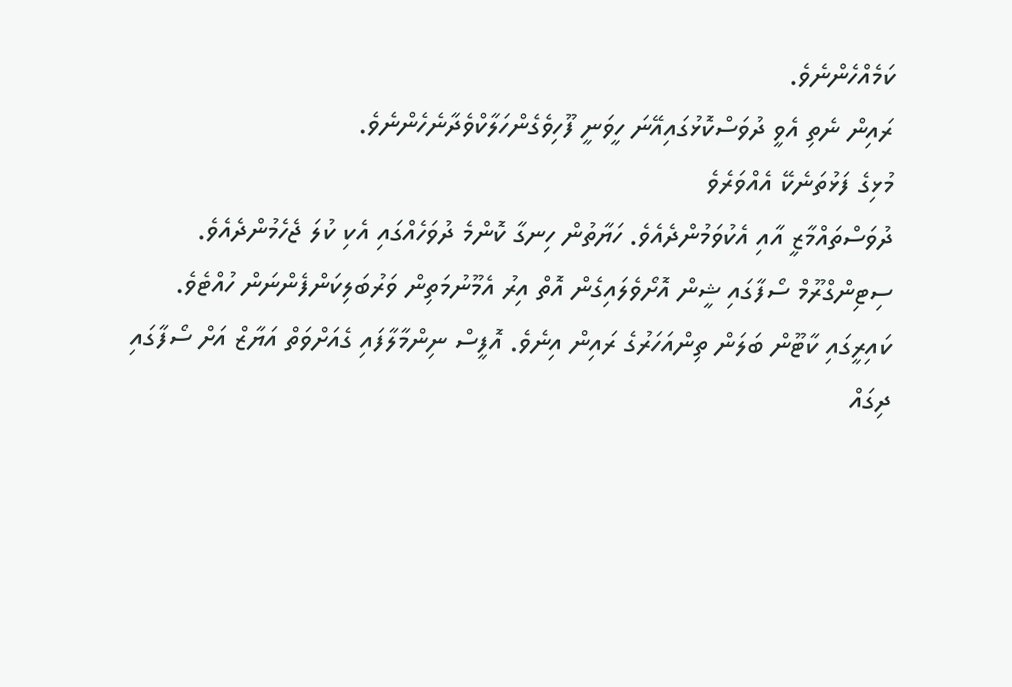ކަމެއްހެންނެވެ.
ރައިން ނެތި އެވީ ދުވަސްކޮޅުގައިއޭނަ ހީވަނީ ފޫހިވެގެންހަލާކްވެދާނެހެންނެވެ.
މުޅިގެ ފަޅުތަނެކޭ އެއްވަރެވެ
ދުވަސްތައްމާޒީ އާއި އެކުވަމުންދެއެވެ. ހަޔާތުން ހިނގާ ކޮންމެ ދުވަހެއްގައި އެކި ކުލަ ޖެހެމުންދެއެވެ.
ސިޓިންގްރޫމް ސޯފާގައި ޝީން އޮށޯވެލައިގެން އޮތް އިރު އެމޫނުމަތިން ވަރުބަލިކަންފެންނަން ހުއްޓެވެ.
ކައިރީގައި ކާޓޫން ބަލަން ތިންއަހަރުގެ ރައިން އިނެވެ. އޮފީސް ނިންމާލާފައި ގެއަށްވަތް އަޔާޒް އަށް ސޯފާގައި ދިގައް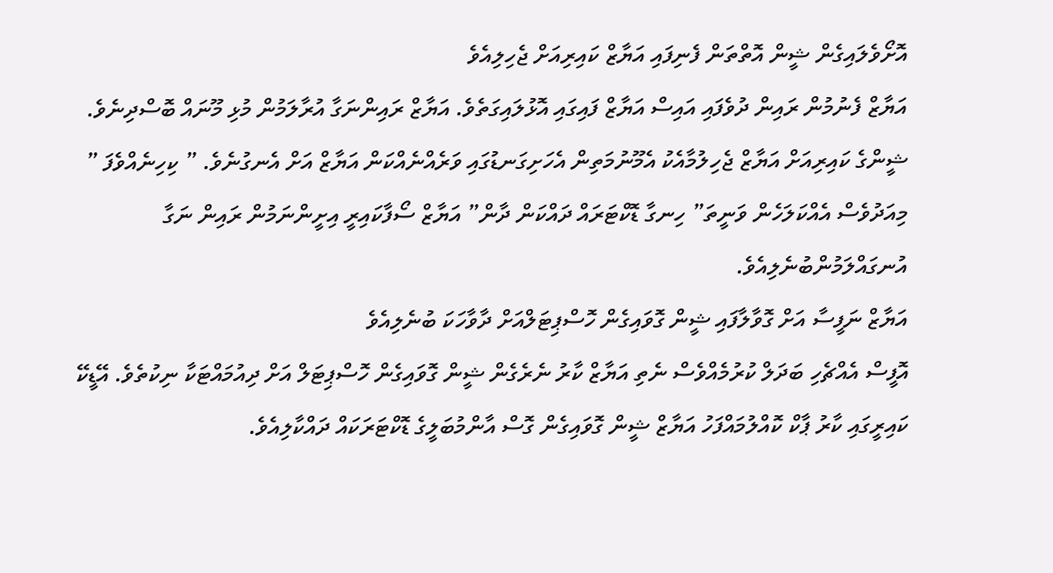އޮށޯވެލައިގެން ޝީން އޮތްތަން ފެނިފައި އަޔާޒް ކައިރިއަށް ޖެހިލިއެވެ
އަޔާޒް ފެނުމުން ރައިން ދުވެފައި އައިސް އަޔާޒް ފައިގައި އޮޅުލައިގަތެވެ. އަޔާޒް ރައިންނަގާ އުރާލަމުން މުޅި މޫނައް ބޮސްދިނެވެ.
ޝީންގެ ކައިރިއަށް އަޔާޒް ޖެހިލުމާއެކު އެމޫނުމަތިން އެހަށިގަނޑުގައި ވަރެއްނެއްކަން އަޔާޒް އަށް އެނގުނެވެ. ” ކިހިނެއްވެފަ ” މިއަދުވެސް އެއްކަލަހެން ވަނީތަ” ހިނގާ ޑޮކްޓަރައް ދައްކަން ދާން” އަޔާޒް ސޯފާކައިރީ އިށީންނަމުން ރައިން ނަގާ އުނގައްލަމުންބުނެލިއެވެ.
އަޔާޒް ނަފީސާ އަށް ގޮވާލާފައި ޝީން ގޮވައިގެން ހޮސްޕިޓަލްއަށް ދާވާހަކަ ބުނެލިއެވެ
އޮފީސް އެއްޗެހި ބަދަލް ކުރުމެއްވެސް ނެތި އަޔާޒް ކާރު ނެރެގެން ޝީން ގޮވައިގެން ހޮސްޕިޓަލް އަށް ދިއުމައްޓަކާ ނިކުތެވެ. އޭޑީކޭ ކައިރީގައި ކާރު ޕާކް ކޮއްލުމައްފަހު އަޔާޒް ޝީން ގޮވައިގެން ގޮސް އާންމުބަލީގެ ޑޮކްޓަރަކައް ދައްކާލިއެވެ.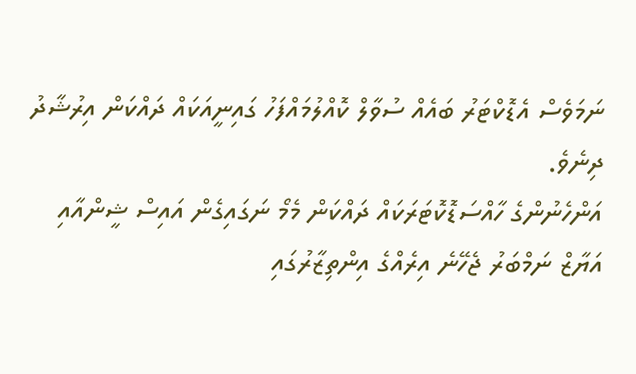ނަމަވެސް އެޑޮކްޓަރު ބައެއް ސުވާލް ކޮއްލުމައްފަހު ގައިނީއަކައް ދައްކަން އިރުޝާދު ދިނެވެ.
އަންހެނުންގެ ހާއްސަޑޮކޮޓަރަކައް ދައްކަން މެމޯ ނަގައިގެން އައިސް ޝީންއާއި އަޔާޒް ނަމްބަރު ޖެހޭނެ އިރެއްގެ އިންތިޒާރުގައި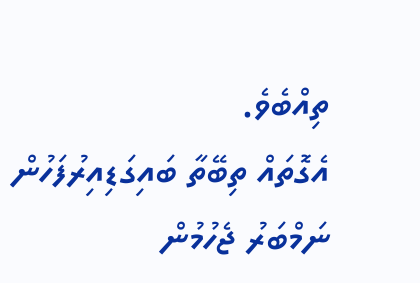ތިއްބެވެ.
އެގޮތައް ތިބޭތާ ބައިގަޑިއިރުފަހުން ނަމްބަރު ޖެހުމުން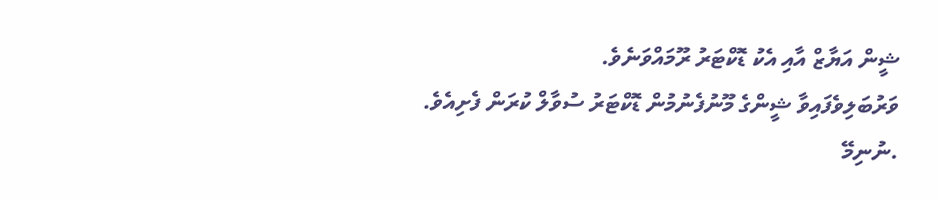ޝީން އަޔާޒް އާއި އެކު ޑޮކްޓަރު ރޫމައްވަނެވެ.
ވަރުބަލިވެފައިވާ ޝީންގެ މޫނުފެނުމުން ޑޮކްޓަރު ސުވާލް ކުރަން ފެށިއެވެ.
.ނުނިމޭ